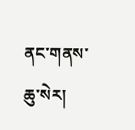ནང་གནས་ཆུ་སེར།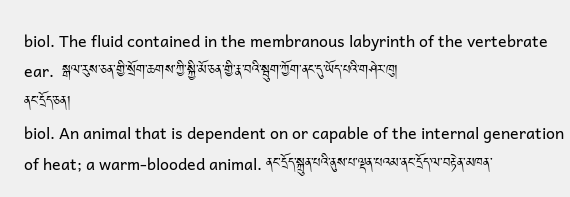biol. The fluid contained in the membranous labyrinth of the vertebrate ear.  སྒལ་རུས་ཅན་གྱི་སྲོག་ཆགས་ཀྱི་སྐྱི་མོ་ཅན་གྱི་རྣ་བའི་སྦུག་ཀྱོག་ནང་དུ་ཡོད་པའི་གཤེར་ཁུ།
ནང་དྲོད་ཅན།
biol. An animal that is dependent on or capable of the internal generation of heat; a warm-blooded animal. ནང་དྲོད་སྐྲུན་པའི་ནུས་པ་ལྡན་པའམ་ནང་དྲོད་ལ་བརྟེན་མཁན་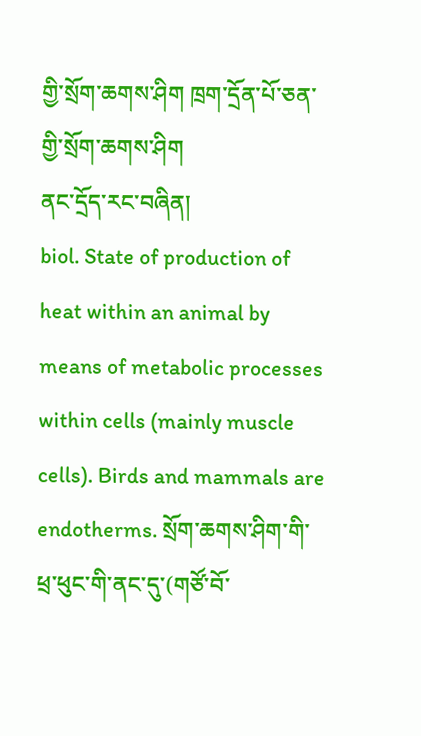གྱི་སྲོག་ཆགས་ཤིག ཁྲག་དྲོན་པོ་ཅན་གྱི་སྲོག་ཆགས་ཤིག
ནང་དྲོད་རང་བཞིན།
biol. State of production of heat within an animal by means of metabolic processes within cells (mainly muscle cells). Birds and mammals are endotherms. སྲོག་ཆགས་ཤིག་གི་ཕྲ་ཕུང་གི་ནང་དུ་(གཙོ་བོ་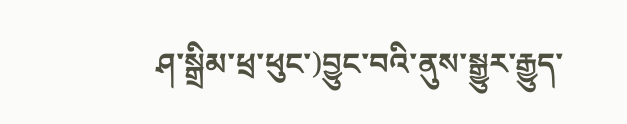ཤ་སྒྲིམ་ཕྲ་ཕུང་)བྱུང་བའི་ནུས་སྒྱུར་རྒྱུད་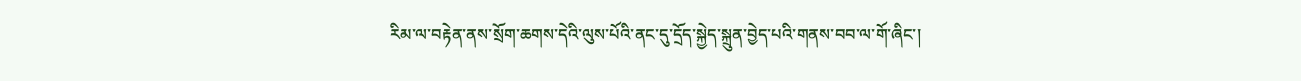རིམ་ལ་བརྟེན་ནས་སྲོག་ཆགས་དེའི་ལུས་པོའི་ནང་དུ་དྲོད་སྐྱེད་སྐྲུན་བྱེད་པའི་གནས་བབ་ལ་གོ་ཞིང་།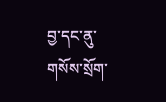བྱ་དང་ནུ་གསོས་སྲོག་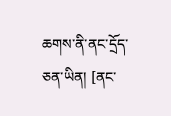ཆགས་ནི་ནང་དྲོད་ཅན་ཡིན། [ནང་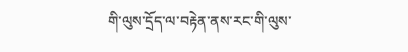གི་ལུས་དྲོད་ལ་བརྟེན་ནས་རང་གི་ལུས་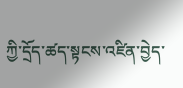ཀྱི་དྲོད་ཚད་སྟངས་འཛིན་བྱེད་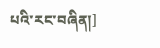པའི་རང་བཞིན།]